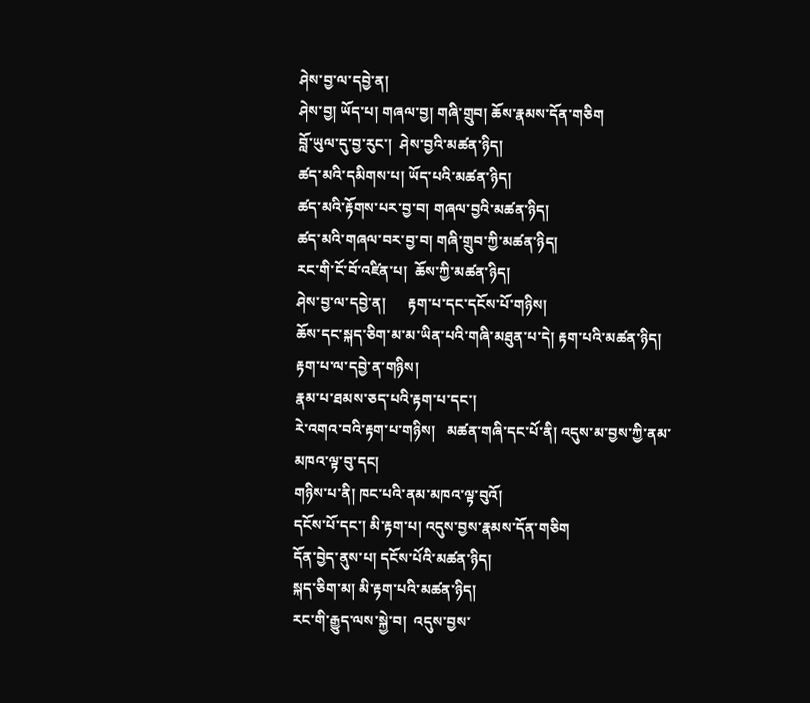ཤེས་བྱ་ལ་དབྱེ་ན།
ཤེས་བྱ། ཡོད་པ། གཞལ་བྱ། གཞི་གྲུབ། ཆོས་རྣམས་དོན་གཅིག
བློ་ཡུལ་དུ་བྱ་རུང་།  ཤེས་བྱའི་མཚན་ཉིད།
ཚད་མའི་དམིགས་པ། ཡོད་པའི་མཚན་ཉིད།
ཚད་མའི་རྟོགས་པར་བྱ་བ། གཞལ་བྱའི་མཚན་ཉིད།
ཚད་མའི་གཞལ་བར་བྱ་བ། གཞི་གྲུབ་ཀྱི་མཚན་ཉིད།
རང་གི་ངོ་བོ་འཛིན་པ།  ཆོས་ཀྱི་མཚན་ཉིད།
ཤེས་བྱ་ལ་དབྱེ་ན།      རྟག་པ་དང་དངོས་པོ་གཉིས།
ཆོས་དང་སྐད་ཅིག་མ་མ་ཡིན་པའི་གཞི་མཐུན་པ་དེ། རྟག་པའི་མཚན་ཉིད།
རྟག་པ་ལ་དབྱེ་ན་གཉིས།
རྣམ་པ་ཐམས་ཅད་པའི་རྟག་པ་དང་།
རེ་འགའ་བའི་རྟག་པ་གཉིས།   མཚན་གཞི་དང་པོ་ནི། འདུས་མ་བྱས་ཀྱི་ནམ་མཁའ་ལྟ་བུ་དང།
གཉིས་པ་ནི། ཁང་པའི་ནམ་མཁའ་ལྟ་བུའོ།
དངོས་པོ་དང་། མི་རྟག་པ། འདུས་བྱས་རྣམས་དོན་གཅིག
དོན་བྱེད་ནུས་པ། དངོས་པོའི་མཚན་ཉིད།
སྐད་ཅིག་མ། མི་རྟག་པའི་མཚན་ཉིད།
རང་གི་རྒྱུད་ལས་སྐྱེ་བ།  འདུས་བྱས་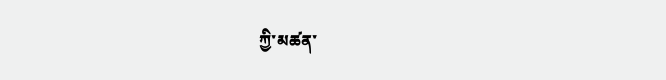ཀྱི་མཚན་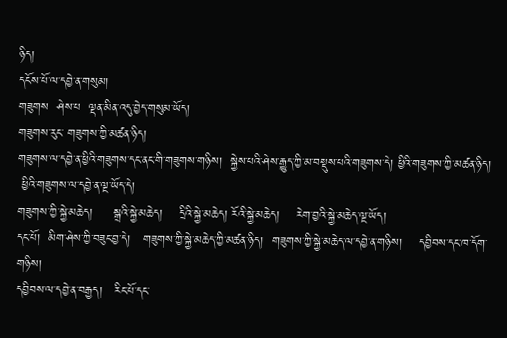ཉིད།
དངོས་པོ་ལ་དབྱེ་ན་གསུམ།
གཟུགས  ཤེས་པ  ལྡན་མིན་འདུ་བྱེད་གསུམ་ཡོད།
གཟུགས་རུང་ གཟུགས་ཀྱི་མཚན་ཉིད།
གཟུགས་ལ་དབྱེ་ན་ཕྱིའི་གཟུགས་དང་ནང་གི་གཟུགས་གཉིས།  སྐྱེས་པའི་ཤེས་རྒྱུད་ཀྱི་མ་བསྡུས་པའི་གཟུགས་དེ། ཕྱིའི་གཟུགས་ཀྱི་མཚན་ཉིད།
 ཕྱིའི་གཟུགས་ལ་དབྱེ་ན་ལྔ་ཡོད་དེ།
གཟུགས་ཀྱི་སྐྱེ་མཆེད།     སྒྲའི་སྐྱེ་མཆེད།    དྲིའི་སྐྱེ་མཆེད། རོའི་སྐྱེ་མཆེད།    རེག་བྱའི་སྐྱེ་མཆེད་ལྔ་ཡོད།
དང་པོ།  མིག་ཤེས་ཀྱི་བཟུང་བྱ་དེ།   གཟུགས་ཀྱི་སྐྱེ་མཆེད་ཀྱི་མཚན་ཉིད།  གཟུགས་ཀྱི་སྐྱེ་མཆེད་ལ་དབྱེ་ན་གཉིས།    དབྱིབས་དང་ཁ་དོག་གཉིས།
དབྱིབས་ལ་དབྱེ་ན་བརྒྱད།   རིང་པོ་དང་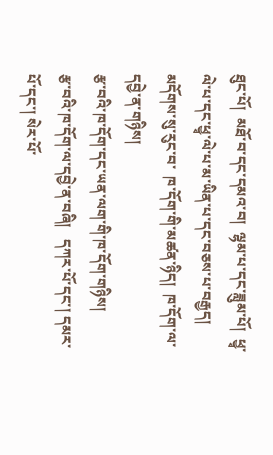ཐུང་པོ།  མཐོ་བ་དང་དམའ་བ།  ལྷམ་པ་དང་ཟླུམ་པོ།  ཕྱྭ་ལེ་པ་དང་ཕྱྭ་ལེ་པ་མ་ཡིན་པ་དང་བཅས་པ་བརྒྱད།
མདོགས་སུ་རུང་བ་  ཁ་དོག་གི་མཚན་ཉིད།  ཁ་དོག་ལ་དབྱེ་ན་གཉིས།
རྩ་བའི་ཁ་དོག་དང་ཡན་ལག་གི་ཁ་དོག་གཉིས།
རྩ་བའི་ཁ་དོག་ལ་དབྱེ་ན་བཞི།   དཀར་པོ་དང་། དམར་པོ་དང་། སེར་པོ་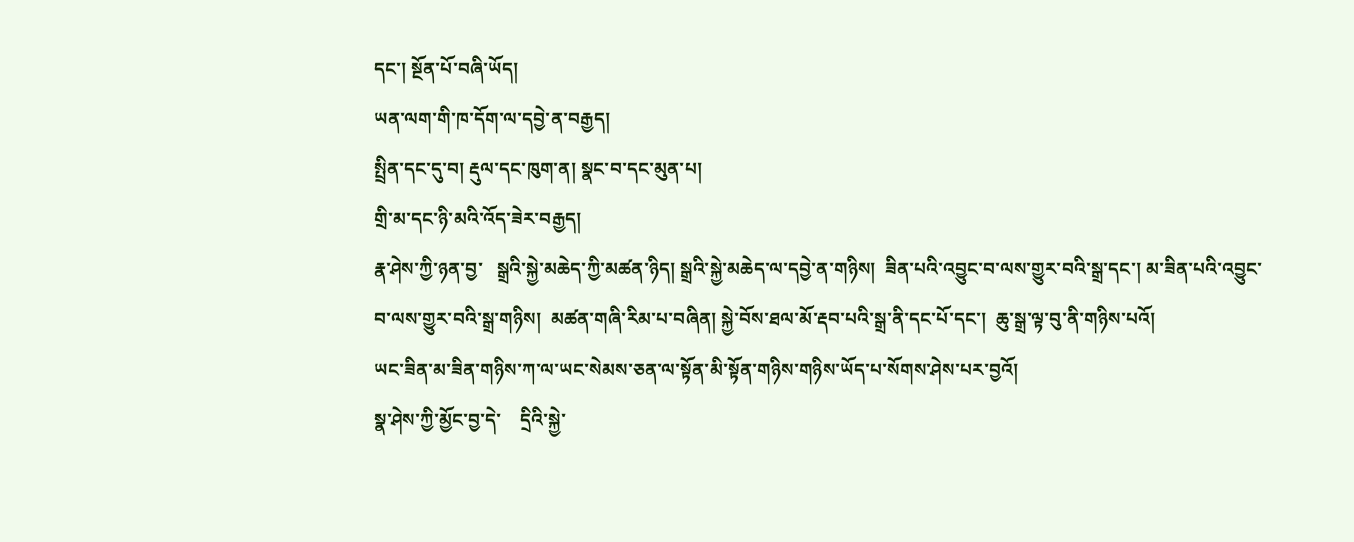དང་། སྔོན་པོ་བཞི་ཡོད།
ཡན་ལག་གི་ཁ་དོག་ལ་དབྱེ་ན་བརྒྱད།
སྤྲིན་དང་དུ་བ། རྡུལ་དང་ཁུག་ན། སྣང་བ་དང་མུན་པ།
གྲི་མ་དང་ཉི་མའི་འོད་ཟེར་བརྒྱད།
རྣ་ཤེས་ཀྱི་ཉན་བྱ་   སྒྲའི་སྐྱེ་མཆེད་ཀྱི་མཚན་ཉིད། སྒྲའི་སྐྱེ་མཆེད་ལ་དབྱེ་ན་གཉིས།  ཟིན་པའི་འབྱུང་བ་ལས་གྱུར་བའི་སྒྲ་དང་། མ་ཟིན་པའི་འབྱུང་བ་ལས་གྱུར་བའི་སྒྲ་གཉིས།  མཚན་གཞི་རིམ་པ་བཞིན། སྐྱེ་བོས་ཐལ་མོ་རྡབ་པའི་སྒྲ་ནི་དང་པོ་དང་།  ཆུ་སྒྲ་ལྟ་བུ་ནི་གཉིས་པའོ།
ཡང་ཟིན་མ་ཟིན་གཉིས་ཀ་ལ་ཡང་སེམས་ཅན་ལ་སྟོན་མི་སྟོན་གཉིས་གཉིས་ཡོད་པ་སོགས་ཤེས་པར་བྱའོ།
སྣ་ཤེས་ཀྱི་མྱོང་བྱ་དེ་    དྲིའི་སྐྱེ་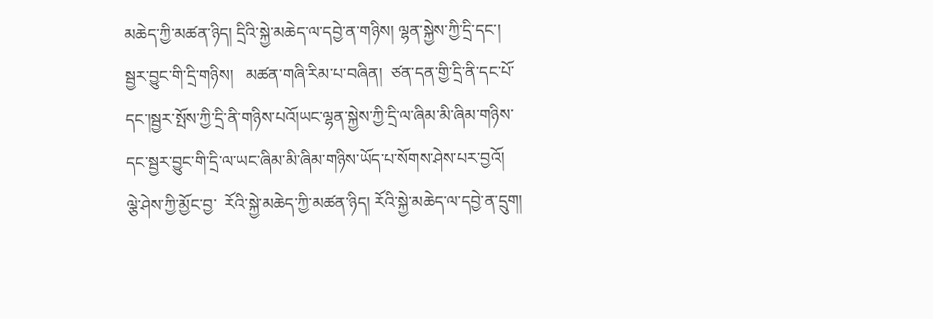མཆེད་ཀྱི་མཚན་ཉིད། དྲིའི་སྐྱེ་མཆེད་ལ་དབྱེ་ན་གཉིས། ལྷན་སྐྱེས་ཀྱི་དྲི་དང་། སྦྱར་བྱུང་གི་དྲི་གཉིས།   མཚན་གཞི་རིམ་པ་བཞིན།  ཙན་དན་གྱི་དྲི་ནི་དང་པོ་དང་།སྦྱར་སྤོས་ཀྱི་དྲི་ནི་གཉིས་པའོ།ཡང་ལྷན་སྐྱེས་ཀྱི་དྲི་ལ་ཞིམ་མི་ཞིམ་གཉིས་དང་སྦྱར་བྱུང་གི་དྲི་ལ་ཡང་ཞིམ་མི་ཞིམ་གཉིས་ཡོད་པ་སོགས་ཤེས་པར་བྱའོ།
ལྕེ་ཤེས་ཀྱི་མྱོང་བྱ་  རོའི་སྐྱེ་མཆེད་ཀྱི་མཚན་ཉིད། རོའི་སྐྱེ་མཆེད་ལ་དབྱེ་ན་དྲུག།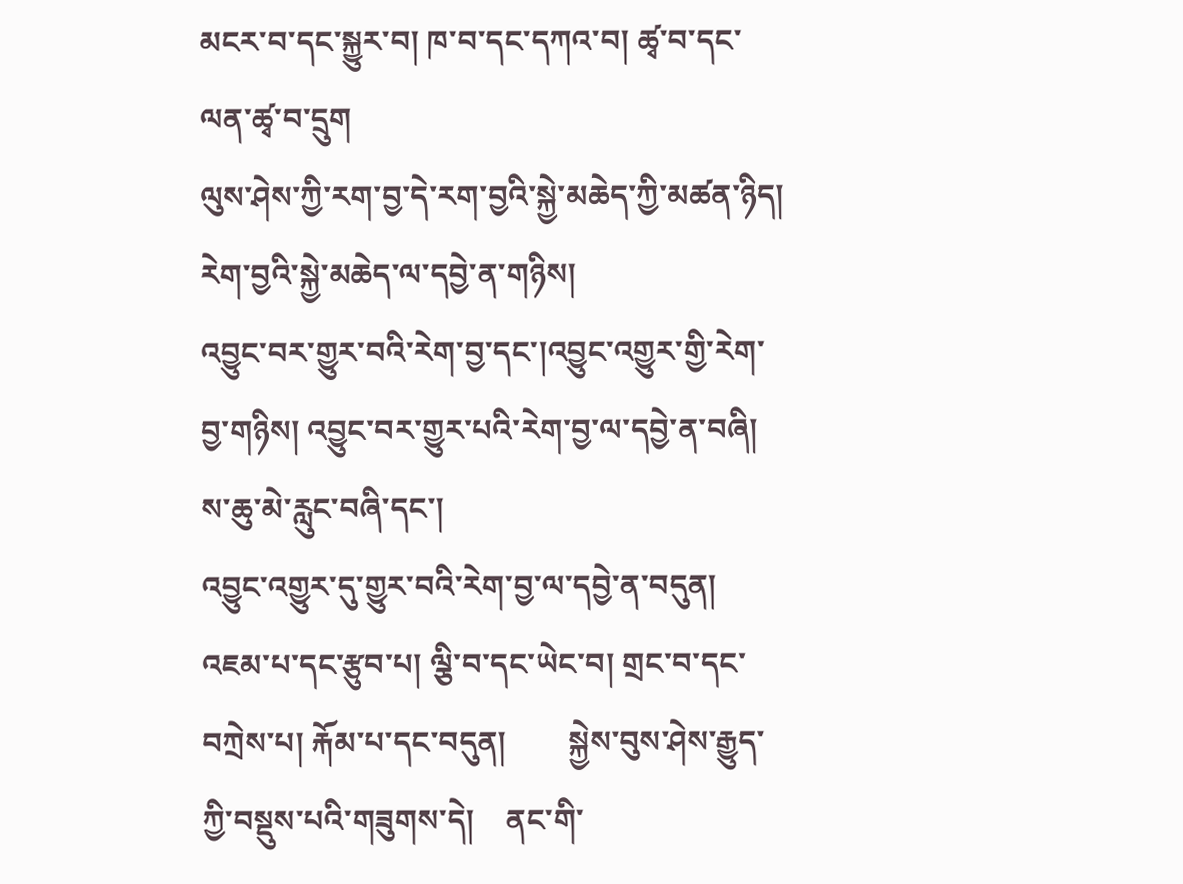མངར་བ་དང་སྐྱུར་བ། ཁ་བ་དང་དཀའ་བ། ཚྭ་བ་དང་ལན་ཚྭ་བ་དྲུག
ལུས་ཤེས་ཀྱི་རག་བྱ་དེ་རག་བྱའི་སྐྱེ་མཆེད་ཀྱི་མཚན་ཉིད།
རེག་བྱའི་སྐྱེ་མཆེད་ལ་དབྱེ་ན་གཉིས།
འབྱུང་བར་གྱུར་བའི་རེག་བྱ་དང་།འབྱུང་འགྱུར་གྱི་རེག་བྱ་གཉིས། འབྱུང་བར་གྱུར་པའི་རེག་བྱ་ལ་དབྱེ་ན་བཞི།  ས་ཆུ་མེ་རླུང་བཞི་དང་།
འབྱུང་འགྱུར་དུ་གྱུར་བའི་རེག་བྱ་ལ་དབྱེ་ན་བདུན། འཇམ་པ་དང་རྩུབ་པ། ལྕི་བ་དང་ཡེང་བ། གྲང་བ་དང་བཀྲེས་པ། རྐོམ་པ་དང་བདུན།        སྐྱེས་བུས་ཤེས་རྒྱུད་ཀྱི་བསྡུས་པའི་གཟུགས་དེ།    ནང་གི་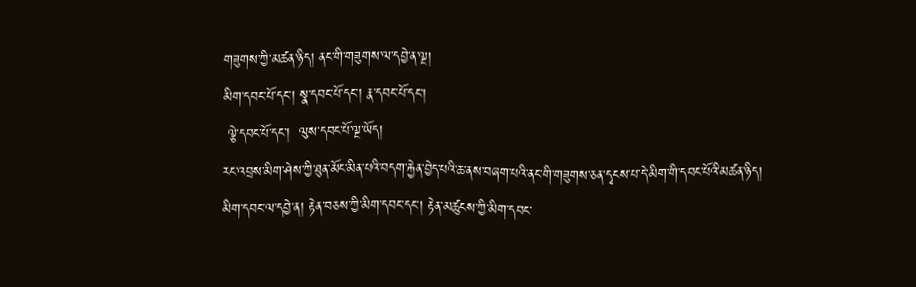གཟུགས་ཀྱི་མཚན་ཉིད། ནང་གི་གཟུགས་ལ་དབྱེ་ན་ལྔ།
མིག་དབང་པོ་དང་། སྣ་དབང་པོ་དང་། རྣ་དབང་པོ་དང་།
 ལྕེ་དབང་པོ་དང་།  ལུས་དབང་པོ་ལྔ་ཡོད།
རང་འབྲས་མིག་ཤེས་ཀྱི་ཐུན་མོང་མིན་པའི་བདག་རྐྱེན་བྱེད་པའི་ཆ་ནས་བཞག་པའི་ནང་གི་གཟུགས་ཅན་དྭངས་པ་དེ་མིག་གི་དབང་པོའི་མཚན་ཉིད།
མིག་དབང་ལ་དབྱེ་ན། རྟེན་བཅས་ཀྱི་མིག་དབང་དང་། རྟེན་མཚུངས་ཀྱི་མིག་དབང་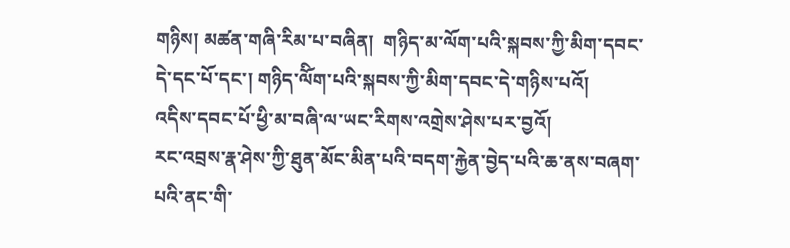གཉིས། མཚན་གཞི་རིམ་པ་བཞིན།  གཉིད་མ་ལོག་པའི་སྐབས་ཀྱི་མིག་དབང་དེ་དང་པོ་དང་། གཉིད་ལོིག་པའི་སྐབས་ཀྱི་མིག་དབང་དེ་གཉིས་པའོ།
འདིས་དབང་པོ་ཕྱི་མ་བཞི་ལ་ཡང་རིགས་འགྲེས་ཤེས་པར་བྱའོ།
རང་འབྲས་རྣ་ཤེས་ཀྱི་ཐུན་མོང་མིན་པའི་བདག་རྐྱེན་བྱེད་པའི་ཆ་ནས་བཞག་པའི་ནང་གི་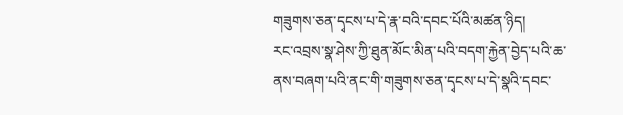གཟུགས་ཅན་དྭངས་པ་དེ་རྣ་བའི་དབང་པོའི་མཚན་ཉིད།
རང་འབྲས་སྣ་ཤེས་ཀྱི་ཐུན་མོང་མིན་པའི་བདག་རྐྱེན་བྱེད་པའི་ཆ་ནས་བཞག་པའི་ནང་གི་གཟུགས་ཅན་དྭངས་པ་དེ་སྣའི་དབང་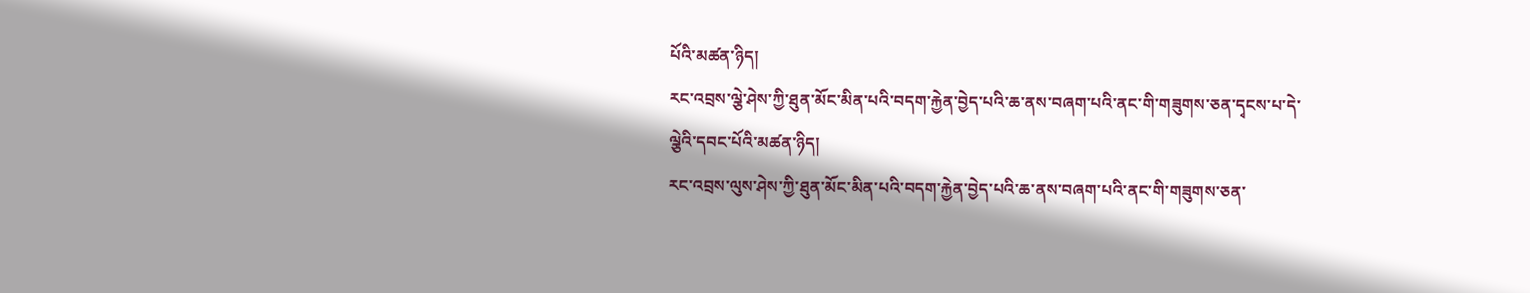པོའི་མཚན་ཉིད།
རང་འབྲས་ལྕེ་ཤེས་ཀྱི་ཐུན་མོང་མིན་པའི་བདག་རྐྱེན་བྱེད་པའི་ཆ་ནས་བཞག་པའི་ནང་གི་གཟུགས་ཅན་དྭངས་པ་དེ་ལྕེའི་དབང་པོའི་མཚན་ཉིད།
རང་འབྲས་ལུས་ཤེས་ཀྱི་ཐུན་མོང་མིན་པའི་བདག་རྐྱེན་བྱེད་པའི་ཆ་ནས་བཞག་པའི་ནང་གི་གཟུགས་ཅན་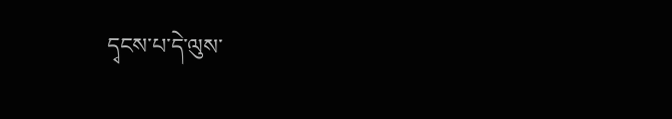དྭངས་པ་དེ་ལུས་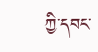ཀྱི་དབང་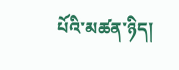པོའི་མཚན་ཉིད།